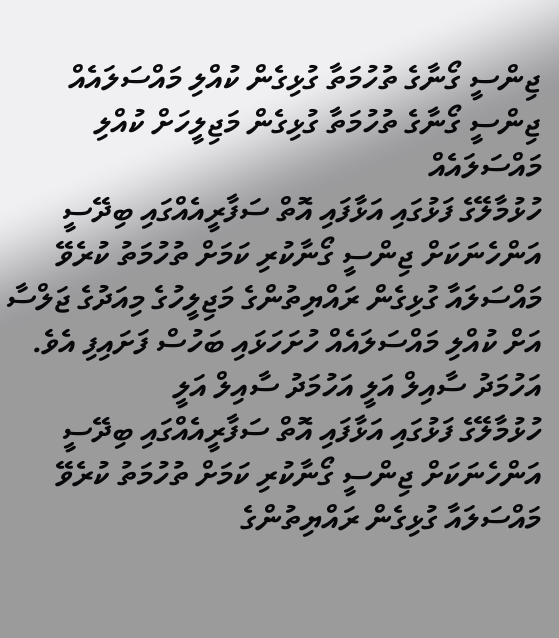ޖިންސީ ގޯނާގެ ތުހުމަތާ ގުޅިގެން ކުއްލި މައްސަލައެއް
ޖިންސީ ގޯނާގެ ތުހުމަތާ ގުޅިގެން މަޖިލީހަށް ކުއްލި މައްސަލައެއް
ހުޅުމާލޭގެ ފަޅުގައި އަޅާފައި އޮތް ސަފާރީއެއްގައި ބިދޭސީ އަންހެނަކަށް ޖިންސީ ގޯނާކުރި ކަމަށް ތުހުމަތު ކުރެވޭ މައްސަލައާ ގުޅިގެން ރައްޔިތުންގެ މަޖިލީހުގެ މިއަދުގެ ޖަލްސާ އަށް ކުއްލި މައްސަލައެއް ހުށަހަޅައި ބަހުސް ފަށައިފި އެވެ.
އަހުމަދު ސާއިލް އަލީ އަހުމަދު ސާއިލް އަލީ
ހުޅުމާލޭގެ ފަޅުގައި އަޅާފައި އޮތް ސަފާރީއެއްގައި ބިދޭސީ އަންހެނަކަށް ޖިންސީ ގޯނާކުރި ކަމަށް ތުހުމަތު ކުރެވޭ މައްސަލައާ ގުޅިގެން ރައްޔިތުންގެ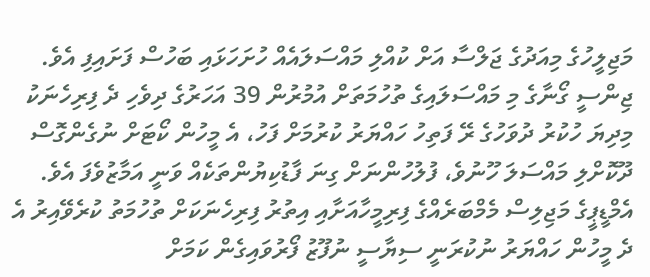މަޖިލީހުގެ މިއަދުގެ ޖަލްސާ އަށް ކުއްލި މައްސަލައެއް ހުށަހަޅައި ބަހުސް ފަށައިފި އެވެ.
ޖިންސީ ގޯނާގެ މި މައްސަލައިގެ ތުހުމަތަށް އުމުރުން 39 އަހަރުގެ ދިވެހި ދެ ފިރިހެނަކު މިދިޔަ ހުކުރު ދުވަހުގެ ރޭ ފަތިހު ހައްޔަރު ކުރުމަށް ފަހު، އެ މީހުން ކޯޓަށް ނުގެންގޮސް ދޫކޮށްލި މައްސަލަ ހޫނުވެ، ފުލުހުންނަށް ގިނަ ފާޑުކިޔުންތަކެއް ވަނީ އަމާޒުވެފަ އެވެ. އެމްޑީޕީގެ މަޖިލިސް މެމްބަރެއްގެ ފިރިމީހާއަށާއި އިތުރު ފިރިހެނަކަށް ތުހުމަތު ކުރެވޭއިރު އެ ދެ މީހުން ހައްޔަރު ނުކުރަނީ ސިޔާސީ ނުފޫޒު ފޯރުވައިގެން ކަމަށް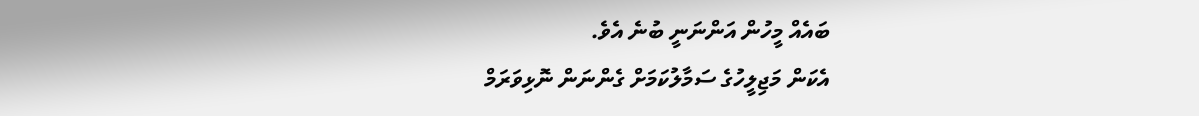ބައެއް މީހުން އަންނަނީ ބުނެ އެވެ.
އެކަން މަޖިލީހުގެ ސަމާލުކަމަށް ގެންނަން ނޮޅިވަރަމް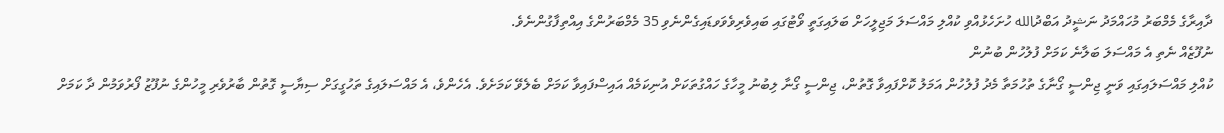ދާއިރާގެ މެމްބަރު މުހައްމަދު ނަޝީދު އަބްދުالله ހުށަހެޅުއްވި ކުއްލި މައްސަލަ މަޖިލީހަށް ބަލައިގަތީ ވޯޓުގައި ބައިވެރިވެވަވޑައިގެންނެވި 35 މެމްބަރުންގެ އިއްތިފާގުންނެވެ.
ނުފޫޒެއް ނެތި އެ މައްސަލަ ބަލާނެ ކަމަށް ފުލުހުން ބުނުން
ކުއްލި މައްސަލައިގައި ވަނީ ޖިންސީ ގޯނާގެ ތުހުމަތާ މެދު ފުލުހުން އަމަލު ކޮށްފައިވާ ގޮތުން، ޖިންސީ ގޯނާ ލިބުނު މީހާގެ ހައްގުތަކަށް އުނިކަމެއް އައިސްފައިވާ ކަމަށް ބެލެވޭ ކަމަށެވެ. އެހެންވެ، އެ މައްސަލައިގެ ތަހުގީގަށް ސިޔާސީ ގޮތުން ބާރުވެރި މީހުންގެ ނުފޫޒު ފޯރުވަމުން ދާ ކަމަށް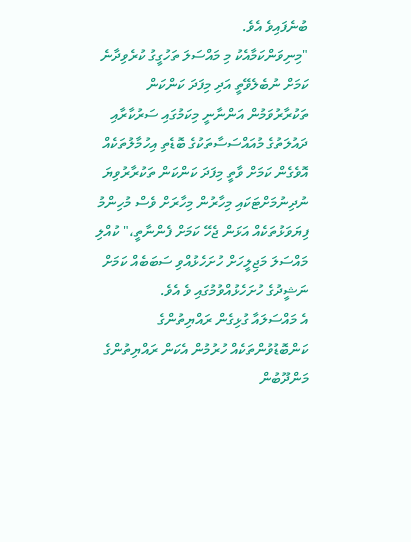ބުނެފައިވެ އެވެ.
"މިނިވަންކަމާއެކު މި މައްސަލަ ތަހުގީގު ކުރެވިދާނެ ކަމަށް ނުބެލެވޭތީ އަދި މިފަދަ ކަންކަން ތަކުރާރުވަމުން އަންނާނީ މިކަމުގައި ސަރުކާރާއި ދައުލަތުގެ މުއައްސަސާތަކުގެ ބޮޑެތި އިހުމާލުތަކެއް އޮވެގެން ކަމަށް ވާތީ މިފަދަ ކަންކަން ތަކުރާރުވިޔަ ނުދިނުމަށްޓަކައި މިހާރުން މިހާރަށް ވެސް މުހިންމު ފިޔަވަޅުތަކެއް އަޅަން ޖެހޭ ކަމަށް ފެންނާތީ،" ކުއްލި މައްސަލަ މަޖިލީހަށް ހުށަހެޅުއްވި ސަބަބެއް ކަމަށް ނަޝީދުގެ ހުށަހެޅުއްވުމުގައި ވެ އެވެ.
އެ މައްސަލައާ ގުޅިގެން ރައްޔިތުންގެ ކަންބޮޑުވުންތަކެއް ހުރުމުން އެކަން ރައްޔިތުންގެ މަންދޫބުން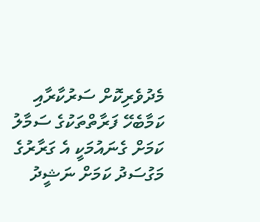މެދުވެރިކޮށް ސަރުކާރާއި ކަމާބެހޭ ފަރާތްތަކުގެ ސަމާލު ކަމަށް ގެނައުމަކީ އެ ގަރާރުގެ މަގުސަދު ކަމަށް ނަޝީދު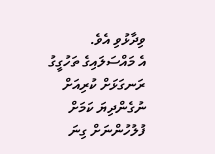ވިދާޅުވި އެވެ.
އެ މައްސަލައިގެ ތަހުގީގު ރަނގަޅަށް ކުރިއަށް ނުގެންދިޔަ ކަމަށް ފުލުހުންނަށް ގިނަ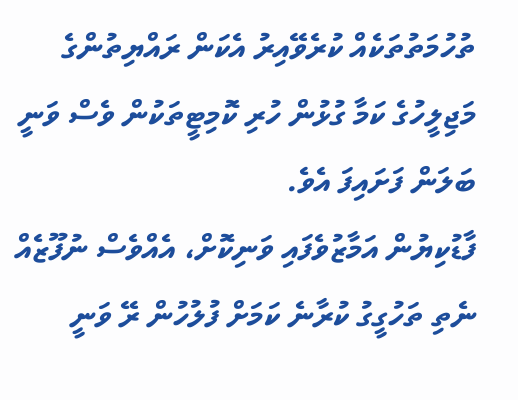ތުހުމަތުތަކެއް ކުރެވޭއިރު އެކަން ރައްޔިތުންގެ މަޖިލީހުގެ ކަމާ ގުޅުން ހުރި ކޮމިޓީތަކުން ވެސް ވަނީ ބަލަން ފަށައިފަ އެވެ.
ފާޑުކިޔުން އަމާޒުވެފައި ވަނިކޮށް، އެއްވެސް ނުފޫޒެއް ނެތި ތަހުގީގު ކުރާނެ ކަމަށް ފުލުހުން ރޭ ވަނީ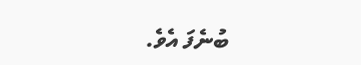ބުނެފަ އެވެ.